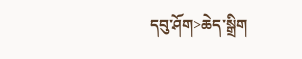དབུ་ཤོག>ཆེད་སྒྲིག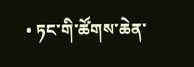• ཏང་གི་ཚོགས་ཆེན་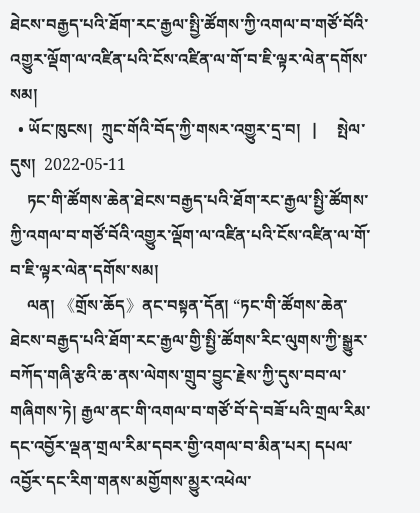ཐེངས་བརྒྱད་པའི་ཐོག་རང་རྒྱལ་སྤྱི་ཚོགས་ཀྱི་འགལ་བ་གཙོ་བོའི་འགྱུར་ལྡོག་ལ་འཛིན་པའི་ངོས་འཛིན་ལ་གོ་བ་ཇི་ལྟར་ལེན་དགོས་སམ།
  • ཡོང་ཁུངས།  ཀྲུང་གོའི་བོད་ཀྱི་གསར་འགྱུར་དྲ་བ།   |     སྤེལ་དུས།  2022-05-11
    ཏང་གི་ཚོགས་ཆེན་ཐེངས་བརྒྱད་པའི་ཐོག་རང་རྒྱལ་སྤྱི་ཚོགས་ཀྱི་འགལ་བ་གཙོ་བོའི་འགྱུར་ལྡོག་ལ་འཛིན་པའི་ངོས་འཛིན་ལ་གོ་བ་ཇི་ལྟར་ལེན་དགོས་སམ།
    ལན། 《གྲོས་ཆོད》ནང་བསྟན་དོན། “ཏང་གི་ཚོགས་ཆེན་ཐེངས་བརྒྱད་པའི་ཐོག་རང་རྒྱལ་གྱི་སྤྱི་ཚོགས་རིང་ལུགས་ཀྱི་སྒྱུར་བཀོད་གཞི་རྩའི་ཆ་ནས་ལེགས་གྲུབ་བྱུང་རྗེས་ཀྱི་དུས་བབ་ལ་གཞིགས་ཏེ། རྒྱལ་ནང་གི་འགལ་བ་གཙོ་བོ་དེ་བཟོ་པའི་གྲལ་རིམ་དང་འབྱོར་ལྡན་གྲལ་རིམ་དབར་གྱི་འགལ་བ་མིན་པར། དཔལ་འབྱོར་དང་རིག་གནས་མགྱོགས་མྱུར་འཕེལ་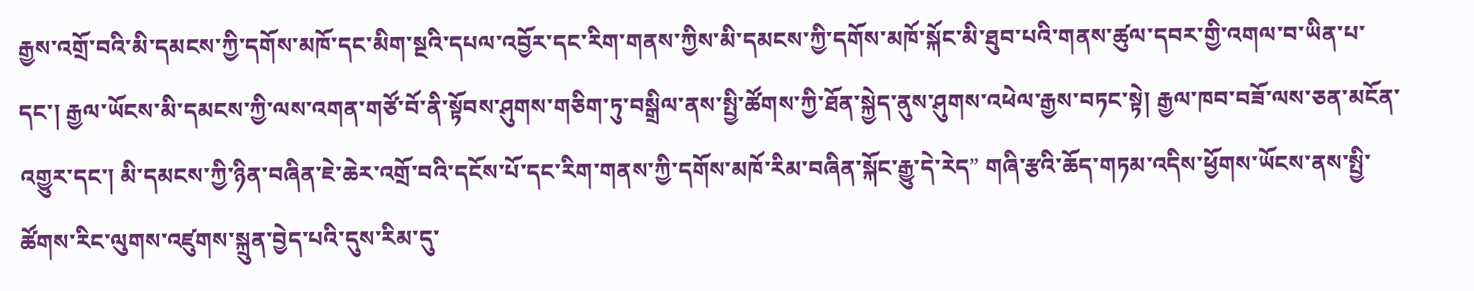རྒྱས་འགྲོ་བའི་མི་དམངས་ཀྱི་དགོས་མཁོ་དང་མིག་སྔའི་དཔལ་འབྱོར་དང་རིག་གནས་ཀྱིས་མི་དམངས་ཀྱི་དགོས་མཁོ་སྐོང་མི་ཐུབ་པའི་གནས་ཚུལ་དབར་གྱི་འགལ་བ་ཡིན་པ་དང་། རྒྱལ་ཡོངས་མི་དམངས་ཀྱི་ལས་འགན་གཙོ་བོ་ནི་སྟོབས་ཤུགས་གཅིག་ཏུ་བསྒྲིལ་ནས་སྤྱི་ཚོགས་ཀྱི་ཐོན་སྐྱེད་ནུས་ཤུགས་འཕེལ་རྒྱས་བཏང་སྟེ། རྒྱལ་ཁབ་བཟོ་ལས་ཅན་མངོན་འགྱུར་དང་། མི་དམངས་ཀྱི་ཉིན་བཞིན་ཇེ་ཆེར་འགྲོ་བའི་དངོས་པོ་དང་རིག་གནས་ཀྱི་དགོས་མཁོ་རིམ་བཞིན་སྐོང་རྒྱུ་དེ་རེད” གཞི་རྩའི་ཆོད་གཏམ་འདིས་ཕྱོགས་ཡོངས་ནས་སྤྱི་ཚོགས་རིང་ལུགས་འཛུགས་སྐྲུན་བྱེད་པའི་དུས་རིམ་དུ་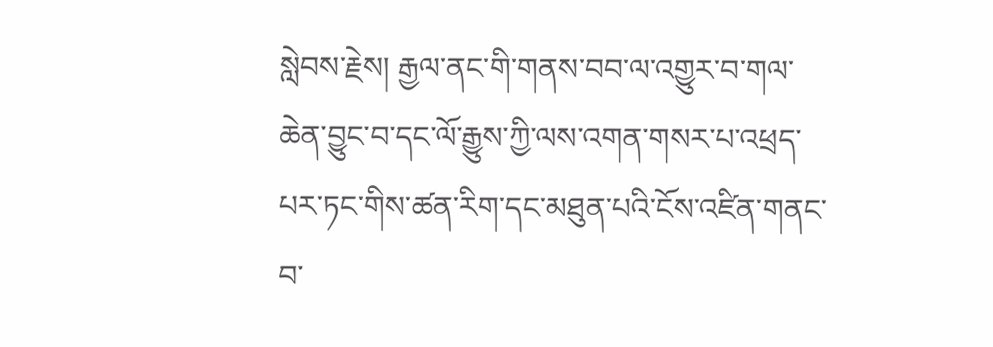སླེབས་རྗེས། རྒྱལ་ནང་གི་གནས་བབ་ལ་འགྱུར་བ་གལ་ཆེན་བྱུང་བ་དང་ལོ་རྒྱུས་ཀྱི་ལས་འགན་གསར་པ་འཕྲད་པར་ཏང་གིས་ཚན་རིག་དང་མཐུན་པའི་ངོས་འཛིན་གནང་བ་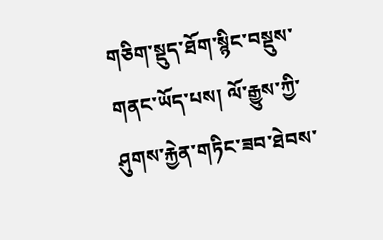གཅིག་སྡུད་ཐོག་སྙིང་བསྡུས་གནང་ཡོད་པས། ལོ་རྒྱུས་ཀྱི་ཤུགས་རྐྱེན་གཏིང་ཟབ་ཐེབས་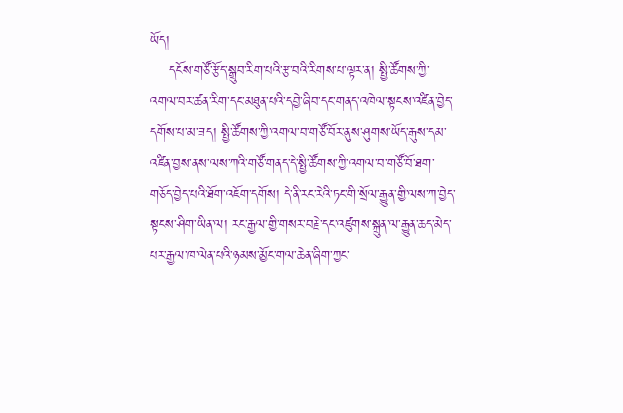ཡོད།
    དངོས་གཙོ་རྩོད་སྒྲུབ་རིག་པའི་རྩ་བའི་རིགས་པ་ལྟར་ན། སྤྱི་ཚོགས་ཀྱི་འགལ་བར་ཚན་རིག་དང་མཐུན་པའི་དབྱེ་ཞིབ་དང་གནད་འཁེལ་སྟངས་འཛིན་བྱེད་དགོས་པ་མ་ཟད། སྤྱི་ཚོགས་ཀྱི་འགལ་བ་གཙོ་བོར་ནུས་ཤུགས་ཡོད་རྒུས་དམ་འཛིན་བྱས་ནས་ལས་ཀའི་གཙོ་གནད་དེ་སྤྱི་ཚོགས་ཀྱི་འགལ་བ་གཙོ་བོ་ཐག་གཅོད་བྱེད་པའི་ཐོག་འཇོག་དགོས། དེ་ནི་རང་རེའི་ཏང་གི་སྲོལ་རྒྱུན་གྱི་ལས་ཀ་བྱེད་སྟངས་ཤིག་ཡིན་ལ། རང་རྒྱལ་གྱི་གསར་བརྗེ་དང་འཛུགས་སྐྲུན་ལ་རྒྱུན་ཆད་མེད་པར་རྒྱལ་ཁ་ལེན་པའི་ཉམས་མྱོང་གལ་ཆེན་ཞིག་ཀྱང་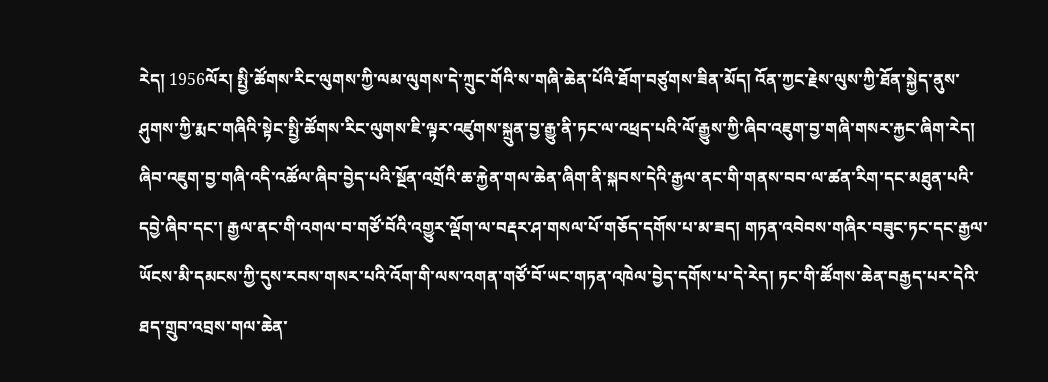རེད། 1956ལོར། སྤྱི་ཚོགས་རིང་ལུགས་ཀྱི་ལམ་ལུགས་དེ་ཀྲུང་གོའི་ས་གཞི་ཆེན་པོའི་ཐོག་བཙུགས་ཟིན་མོད། འོན་ཀྱང་རྗེས་ལུས་ཀྱི་ཐོན་སྐྱེད་ནུས་ཤུགས་ཀྱི་རྨང་གཞིའི་སྟེང་སྤྱི་ཚོགས་རིང་ལུགས་ཇི་ལྟར་འཛུགས་སྐྲུན་བྱ་རྒྱུ་ནི་ཏང་ལ་འཕྲད་པའི་ལོ་རྒྱུས་ཀྱི་ཞིབ་འཇུག་བྱ་གཞི་གསར་རྐྱང་ཞིག་རེད། ཞིབ་འཇུག་བྱ་གཞི་འདི་འཚོལ་ཞིབ་བྱེད་པའི་སྔོན་འགྲོའི་ཆ་རྐྱེན་གལ་ཆེན་ཞིག་ནི་སྐབས་དེའི་རྒྱལ་ནང་གི་གནས་བབ་ལ་ཚན་རིག་དང་མཐུན་པའི་དབྱེ་ཞིབ་དང་། རྒྱལ་ནང་གི་འགལ་བ་གཙོ་བོའི་འགྱུར་ལྡོག་ལ་བརྡར་ཤ་གསལ་པོ་གཅོད་དགོས་པ་མ་ཟད། གཏན་འབེབས་གཞིར་བཟུང་ཏང་དང་རྒྱལ་ཡོངས་མི་དམངས་ཀྱི་དུས་རབས་གསར་པའི་འོག་གི་ལས་འགན་གཙོ་བོ་ཡང་གཏན་འཁེལ་བྱེད་དགོས་པ་དེ་རེད། ཏང་གི་ཚོགས་ཆེན་བརྒྱད་པར་དེའི་ཐད་གྲུབ་འབྲས་གལ་ཆེན་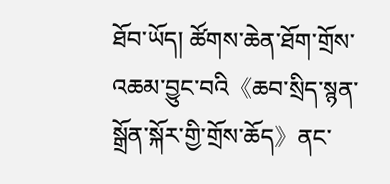ཐོབ་ཡོད། ཚོགས་ཆེན་ཐོག་གྲོས་འཆམ་བྱུང་བའི《ཆབ་སྲིད་སྙན་སྒྲོན་སྐོར་གྱི་གྲོས་ཆོད》ནང་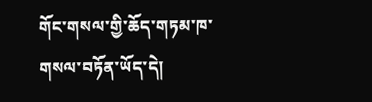གོང་གསལ་གྱི་ཆོད་གཏམ་ཁ་གསལ་བཏོན་ཡོད་དེ།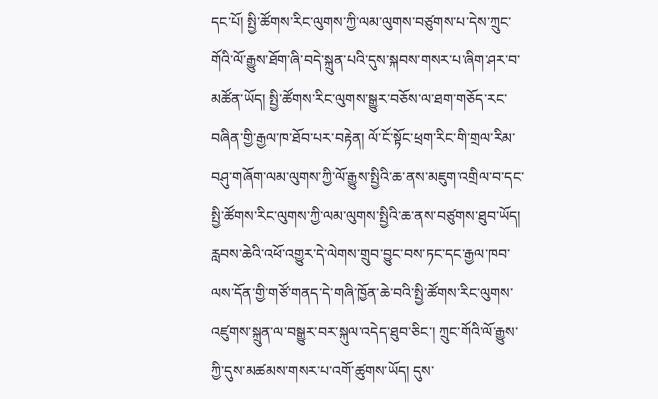དང་པོ། སྤྱི་ཚོགས་རིང་ལུགས་ཀྱི་ལམ་ལུགས་བཙུགས་པ་དེས་ཀྲུང་གོའི་ལོ་རྒྱུས་ཐོག་ཞི་བདེ་སྐྲུན་པའི་དུས་སྐབས་གསར་པ་ཞིག་ཤར་བ་མཚོན་ཡོད། སྤྱི་ཚོགས་རིང་ལུགས་སྒྱུར་བཅོས་ལ་ཐག་གཅོད་རང་བཞིན་གྱི་རྒྱལ་ཁ་ཐོབ་པར་བརྟེན། ལོ་ངོ་སྟོང་ཕྲག་རིང་གི་གྲལ་རིམ་བཤུ་གཞོག་ལམ་ལུགས་ཀྱི་ལོ་རྒྱུས་སྤྱིའི་ཆ་ནས་མཇུག་འགྲིལ་བ་དང་སྤྱི་ཚོགས་རིང་ལུགས་ཀྱི་ལམ་ལུགས་སྤྱིའི་ཆ་ནས་བཙུགས་ཐུབ་ཡོད། རླབས་ཆེའི་འཕོ་འགྱུར་དེ་ལེགས་གྲུབ་བྱུང་བས་ཏང་དང་རྒྱལ་ཁབ་ལས་དོན་གྱི་གཙོ་གནད་དེ་གཞི་ཁྱོན་ཆེ་བའི་སྤྱི་ཚོགས་རིང་ལུགས་འཛུགས་སྐྲུན་ལ་བསྒྱུར་བར་སྐུལ་འདེད་ཐུབ་ཅིང་། ཀྲུང་གོའི་ལོ་རྒྱུས་ཀྱི་དུས་མཚམས་གསར་པ་འགོ་ཚུགས་ཡོད། དུས་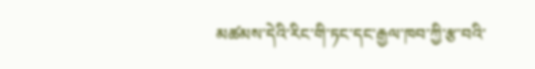མཚམས་དེའི་རིང་གི་ཏང་དང་རྒྱལ་ཁབ་ཀྱི་རྩ་བའི་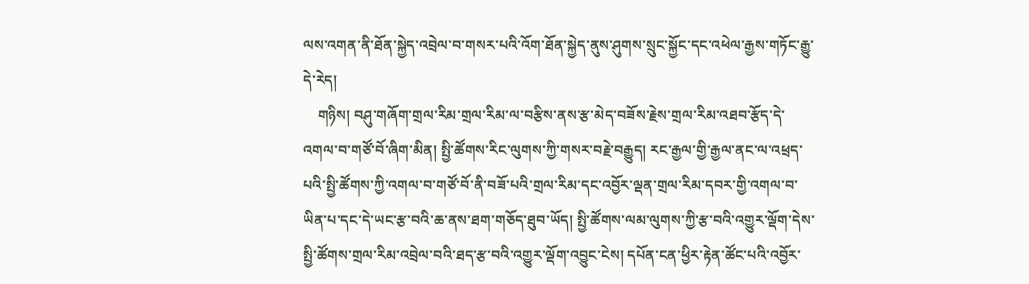ལས་འགན་ནི་ཐོན་སྐྱེད་འབྲེལ་བ་གསར་པའི་འོག་ཐོན་སྐྱེད་ནུས་ཤུགས་སྲུང་སྐྱོང་དང་འཕེལ་རྒྱས་གཏོང་རྒྱུ་དེ་རེད།
    གཉིས། བཤུ་གཞོག་གྲལ་རིམ་གྲལ་རིམ་ལ་བརྩིས་ནས་རྩ་མེད་བཟོས་རྗེས་གྲལ་རིམ་འཐབ་རྩོད་དེ་འགལ་བ་གཙོ་བོ་ཞིག་མིན། སྤྱི་ཚོགས་རིང་ལུགས་ཀྱི་གསར་བརྗེ་བརྒྱུད། རང་རྒྱལ་གྱི་རྒྱལ་ནང་ལ་འཕྲད་པའི་སྤྱི་ཚོགས་ཀྱི་འགལ་བ་གཙོ་བོ་ནི་བཟོ་པའི་གྲལ་རིམ་དང་འབྱོར་ལྡན་གྲལ་རིམ་དབར་གྱི་འགལ་བ་ཡིན་པ་དང་དེ་ཡང་རྩ་བའི་ཆ་ནས་ཐག་གཅོད་ཐུབ་ཡོད། སྤྱི་ཚོགས་ལམ་ལུགས་ཀྱི་རྩ་བའི་འགྱུར་ལྡོག་དེས་སྤྱི་ཚོགས་གྲལ་རིམ་འབྲེལ་བའི་ཐད་རྩ་བའི་འགྱུར་ལྡོག་འབྱུང་ངེས། དཔོན་ངན་ཕྱིར་རྟེན་ཚོང་པའི་འབྱོར་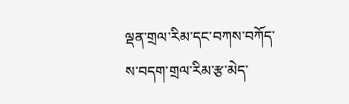ལྡན་གྲལ་རིམ་དང་བཀས་བཀོད་ས་བདག་གྲལ་རིམ་རྩ་མེད་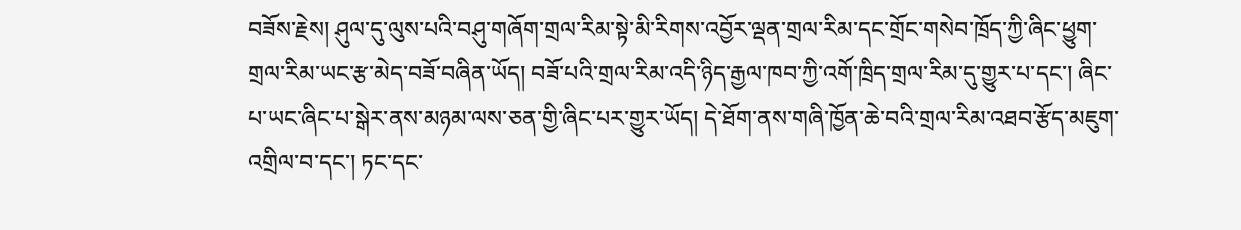བཟོས་རྗེས། ཤུལ་དུ་ལུས་པའི་བཤུ་གཞོག་གྲལ་རིམ་སྟེ་མི་རིགས་འབྱོར་ལྡན་གྲལ་རིམ་དང་གྲོང་གསེབ་ཁྲོད་ཀྱི་ཞིང་ཕྱུག་གྲལ་རིམ་ཡང་རྩ་མེད་བཟོ་བཞིན་ཡོད། བཟོ་པའི་གྲལ་རིམ་འདི་ཉིད་རྒྱལ་ཁབ་ཀྱི་འགོ་ཁྲིད་གྲལ་རིམ་དུ་གྱུར་པ་དང་། ཞིང་པ་ཡང་ཞིང་པ་སྒེར་ནས་མཉམ་ལས་ཅན་གྱི་ཞིང་པར་གྱུར་ཡོད། དེ་ཐོག་ནས་གཞི་ཁྱོན་ཆེ་བའི་གྲལ་རིམ་འཐབ་རྩོད་མཇུག་འགྲིལ་བ་དང་། ཏང་དང་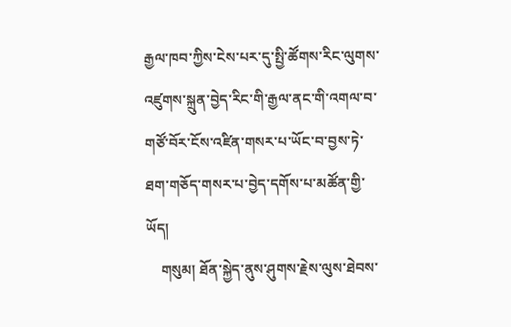རྒྱལ་ཁབ་ཀྱིས་ངེས་པར་དུ་སྤྱི་ཚོགས་རིང་ལུགས་འཛུགས་སྐྲུན་བྱེད་རིང་གི་རྒྱལ་ནང་གི་འགལ་བ་གཙོ་བོར་ངོས་འཛིན་གསར་པ་ཡོང་བ་བྱས་ཏེ་ཐག་གཅོད་གསར་པ་བྱེད་དགོས་པ་མཚོན་གྱི་ཡོད།
    གསུམ། ཐོན་སྐྱེད་ནུས་ཤུགས་རྗེས་ལུས་ཐེབས་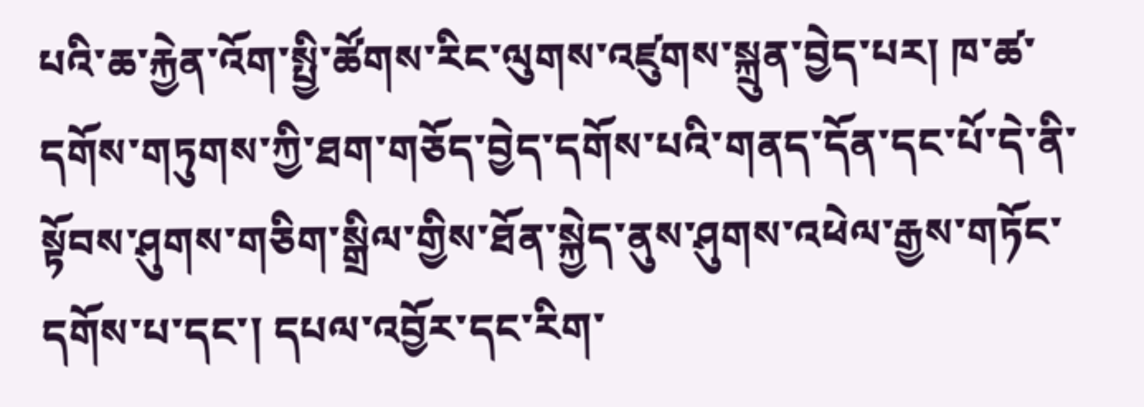པའི་ཆ་རྐྱེན་འོག་སྤྱི་ཚོགས་རིང་ལུགས་འཛུགས་སྐྲུན་བྱེད་པར། ཁ་ཚ་དགོས་གཏུགས་ཀྱི་ཐག་གཅོད་བྱེད་དགོས་པའི་གནད་དོན་དང་པོ་དེ་ནི་སྟོབས་ཤུགས་གཅིག་སྒྲིལ་གྱིས་ཐོན་སྐྱེད་ནུས་ཤུགས་འཕེལ་རྒྱས་གཏོང་དགོས་པ་དང་། དཔལ་འབྱོར་དང་རིག་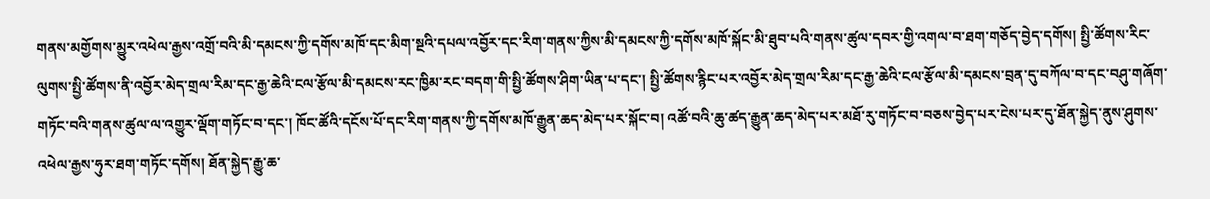གནས་མགྱོགས་མྱུར་འཕེལ་རྒྱས་འགྲོ་བའི་མི་དམངས་ཀྱི་དགོས་མཁོ་དང་མིག་སྔའི་དཔལ་འབྱོར་དང་རིག་གནས་ཀྱིས་མི་དམངས་ཀྱི་དགོས་མཁོ་སྐོང་མི་ཐུབ་པའི་གནས་ཚུལ་དབར་གྱི་འགལ་བ་ཐག་གཅོད་བྱེད་དགོས། སྤྱི་ཚོགས་རིང་ལུགས་སྤྱི་ཚོགས་ནི་འབྱོར་མེད་གྲལ་རིམ་དང་རྒྱ་ཆེའི་ངལ་རྩོལ་མི་དམངས་རང་ཁྱིམ་རང་བདག་གི་སྤྱི་ཚོགས་ཤིག་ཡིན་པ་དང་། སྤྱི་ཚོགས་རྙིང་པར་འབྱོར་མེད་གྲལ་རིམ་དང་རྒྱ་ཆེའི་ངལ་རྩོལ་མི་དམངས་བྲན་དུ་བཀོལ་བ་དང་བཤུ་གཞོག་གཏོང་བའི་གནས་ཚུལ་ལ་འགྱུར་ལྡོག་གཏོང་བ་དང་། ཁོང་ཚོའི་དངོས་པོ་དང་རིག་གནས་ཀྱི་དགོས་མཁོ་རྒྱུན་ཆད་མེད་པར་སྐོང་བ། འཚོ་བའི་ཆུ་ཚད་རྒྱུན་ཆད་མེད་པར་མཐོ་རུ་གཏོང་བ་བཅས་བྱེད་པར་ངེས་པར་དུ་ཐོན་སྐྱེད་ནུས་ཤུགས་འཕེལ་རྒྱས་ཧུར་ཐག་གཏོང་དགོས། ཐོན་སྐྱེད་རྒྱུ་ཆ་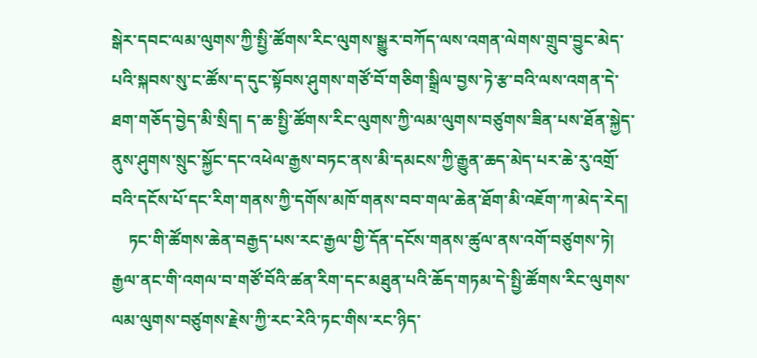སྒེར་དབང་ལམ་ལུགས་ཀྱི་སྤྱི་ཚོགས་རིང་ལུགས་སྒྱུར་བཀོད་ལས་འགན་ལེགས་གྲུབ་བྱུང་མེད་པའི་སྐབས་སུ་ང་ཚོས་ད་དུང་སྟོབས་ཤུགས་གཙོ་བོ་གཅིག་སྒྲིལ་བྱས་ཏེ་རྩ་བའི་ལས་འགན་དེ་ཐག་གཅོད་བྱེད་མི་སྲིད། ད་ཆ་སྤྱི་ཚོགས་རིང་ལུགས་ཀྱི་ལམ་ལུགས་བཙུགས་ཟིན་པས་ཐོན་སྐྱེད་ནུས་ཤུགས་སྲུང་སྐྱོང་དང་འཕེལ་རྒྱས་བཏང་ནས་མི་དམངས་ཀྱི་རྒྱུན་ཆད་མེད་པར་ཆེ་རུ་འགྲོ་བའི་དངོས་པོ་དང་རིག་གནས་ཀྱི་དགོས་མཁོ་གནས་བབ་གལ་ཆེན་ཐོག་མི་འཇོག་ཀ་མེད་རེད།
    ཏང་གི་ཚོགས་ཆེན་བརྒྱད་པས་རང་རྒྱལ་གྱི་དོན་དངོས་གནས་ཚུལ་ནས་འགོ་བཙུགས་ཏེ། རྒྱལ་ནང་གི་འགལ་བ་གཙོ་བོའི་ཚན་རིག་དང་མཐུན་པའི་ཆོད་གཏམ་དེ་སྤྱི་ཚོགས་རིང་ལུགས་ལམ་ལུགས་བཙུགས་རྗེས་ཀྱི་རང་རེའི་ཏང་གིས་རང་ཉིད་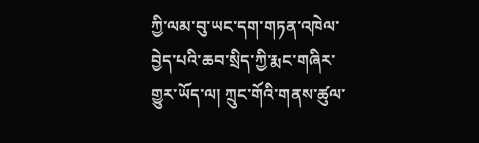ཀྱི་ལམ་བུ་ཡང་དག་གཏན་འཁེལ་བྱེད་པའི་ཆབ་སྲིད་ཀྱི་རྨང་གཞིར་གྱུར་ཡོད་ལ། ཀྲུང་གོའི་གནས་ཚུལ་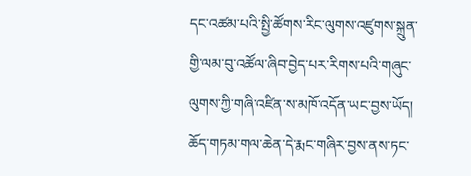དང་འཚམ་པའི་སྤྱི་ཚོགས་རིང་ལུགས་འཛུགས་སྐྲུན་གྱི་ལམ་བུ་འཚོལ་ཞིབ་བྱེད་པར་རིགས་པའི་གཞུང་ལུགས་ཀྱི་གཞི་འཛིན་ས་མཁོ་འདོན་ཡང་བྱས་ཡོད། ཆོད་གཏམ་གལ་ཆེན་དེ་རྨང་གཞིར་བྱས་ནས་ཏང་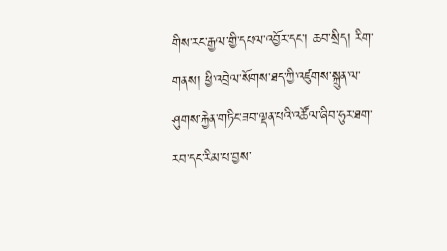གིས་རང་རྒྱལ་གྱི་དཔལ་འབྱོར་དང་། ཆབ་སྲིད། རིག་གནས། ཕྱི་འབྲེལ་སོགས་ཐད་ཀྱི་འཛུགས་སྐྲུན་ལ་ཤུགས་རྐྱེན་གཏིང་ཟབ་ལྡན་པའི་འཚོལ་ཞིབ་ཧུར་ཐག་རབ་དང་རིམ་པ་བྱས་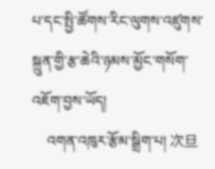པ་དང་སྤྱི་ཚོགས་རིང་ལུགས་འཛུགས་སྐྲུན་གྱི་རྩ་ཆེའི་ཉམས་མྱོང་གསོག་འཇོག་བྱས་ཡོད།
    འགན་འཁུར་རྩོམ་སྒྲིག་པ། 次旦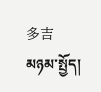多吉
མཉམ་སྤྱོད།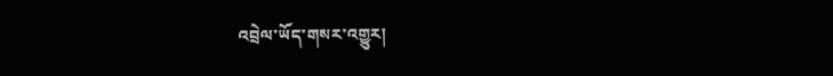འབྲེལ་ཡོད་གསར་འགྱུར།